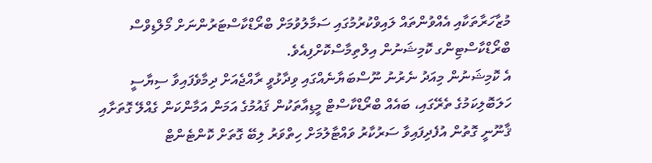މުޒާހަރާތަކާއި އެއްވުންތައް ލައިވްކުރުމުގައި ސަމާލުވުމަށް ބްރޯޑްކާސްޓަރުންނަށް މޯލްޑިވްސް ބްރޯޑްކާސްޓިންގ ކޮމިޝަނުން އިލްތިމާސްކޮށްފިއެވެ.
އެ ކޮމިޝަނުން މިއަދު ނެރުނު ނޫސްބަޔާނެއްގައި ވިދާޅުވީ ރާއްޖެއަށް ދިމާވެފައިވާ ސިޔާސީ ހަލަބޮލިކަމުގެ ތެރޭގައި، ބައެއް ބްރޯޑްކާސްޓް މީޑިއާތަކުން ޤައުމުގެ އަމަން އަމާންކަން ގެއްލޭ ގޮތަށާއި ޤާނޫނީ ގޮތުން އުފެދިފައިވާ ސަރުކާރު ވައްޓާލުމަށް ހިތްވަރު ލިބޭ ގޮތަށް ކޮންޓެންޓް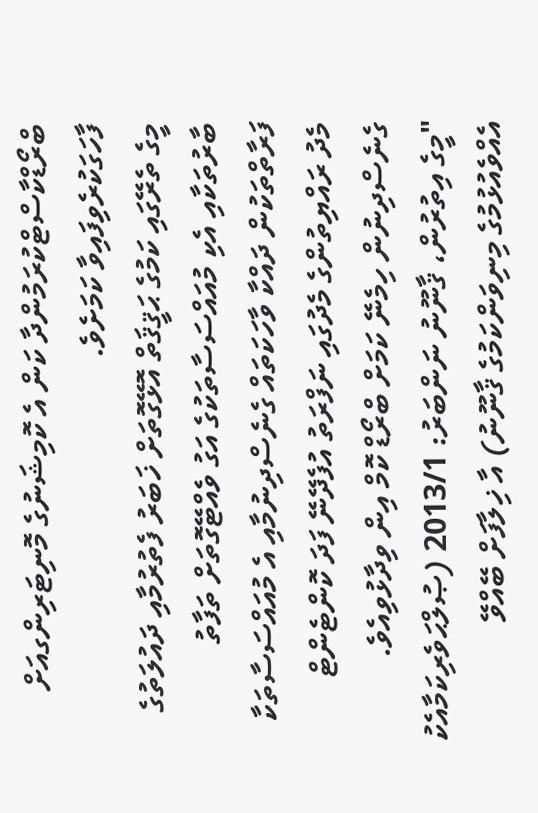ބްރޯޑްކާސްޓްކުރަމުންދާ ކަން އެ ކޮމިޝަނުގެ މޮނިޓަރިންގއަށް ފާހަގަކުރެވިފައިވާ ކަމަށެވެ.
މީގެ ތެރޭގައި ކަމުގެ ޙަޤީޤަތް އޮޅޭގޮތަށް ޚަބަރު ފެތުރުމާއި ދައުލަތުގެ ބާރުތަކާއި އެކި މުއައްސަސާތަކުގެ އަގު ވެއްޓޭގޮތަށް ތަފާތު ފަރާތްތަކުން ދައްކާ ވާހަކަތައް ގެނެސްދިނުމާއި އެ މުއައްސަސާތަކާ މެދު ރައްޔިތުންގެ މެދުގައި ނަފްރަތު އުފެދޭނޭ ފަދަ ކޮންޓެންޓް ގެނެސްދިނުން ހިމެނޭ ކަމަށް ބްރޯޑް ކޮމް އިން ވިދާޅުވިއެވެ.
"މީގެ އިތުރުން، ޤާނޫނު ނަންބަރު: 2013/1 (ޞުލްޙަވެރިކަމާއެކު އެއްވެއުޅުމުގެ މިނިވަންކަމުގެ ޤާނޫނު) އާ ޚިލާފަށް ބޭއްވޭ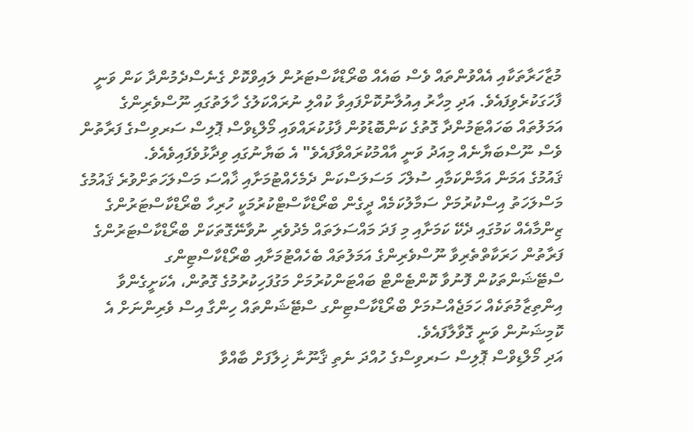މުޒާހަރާތަކާއި އެއްވުންތައް ވެސް ބައެއް ބްރޯޑްކާސްޓަރުން ލައިވްކޮށް ގެނެސްދެމުންދާ ކަން ވަނީ ފާހަގަކުރެވިފައެވެ. އަދި މިހާރު އިއުލާނުކޮށްފައިވާ ކުއްލި ނުރައްކަލުގެ ހާލަތުގައި ނޫސްވެރިންގެ އަމަލުތައް ބަހައްޓަމުންދާ ގޮތުގެ ކަންބޮޑުވުން ފާޅުކުރައްވައި މޯލްޑިވްސް ޕޮލިސް ސަރވިސްގެ ފަރާތުން ވެސް ނޫސްބަޔާނެއް މިއަދު ވަނީ އާއްމުކުރައްވާފައެވެ" އެ ބަޔާނުގައި ވިދާޅުވެފައިވެއެވެ.
ޤައުމުގެ އަމަން އަމާންކަމާއި ސުލްހަ މަސަލަސްކަން ދެމެހެއްޓުމަށާއި ޚާއްސަ މަސްލަހަތަށްވުރެ ޤައުމުގެ މަސްލަހަތު އިސްކުރުމަށް ސަމާލުކަމެއް ދީގެން ބްރޯޑްކާސްޓްކުރުމަކީ ހުރިހާ ބްރޯޑްކާސްޓަރުންގެ ޒިންމާއެއް ކަމުގައި ދެކޭ ކަމަށާއި މި ފަދަ މައްސަލަތައް މެދުވެރި ނުވާނޭގޮތަކަށް ބްރޯޑްކާސްޓަރުންގެ ފަރާތުން ހަރަކާތްތެރިވާ ނޫސްވެރިންގެ އަމަލުތައް ބެހެއްޓުމަށާއި ބްރޯޑްކާސްޓިންގ ސްޓޭޝަންތަކުން ފޮނުވާ ކޮންޓެންޓް ބައްޓަންކުރުމަށް މަގުފަހިކުރުމުގެ ގޮތުން، އެކަށީގެންވާ އިންތިޒާމުތަކެއް ހަމަޖެއްސުމަށް ބްރޯޑްކާސްޓިންގ ސްޓޭޝަންތައް ހިންގާ އިސް ވެރިންނަށް އެ ކޮމިޝަނުން ވަނީ ގޮވާލާފައެވެ.
އަދި މޯލްޑިވްސް ޕޮލިސް ސަރވިސްގެ ހުއްދަ ނެތި ޤާނޫނާ ޚިލާފަށް ބާއްވާ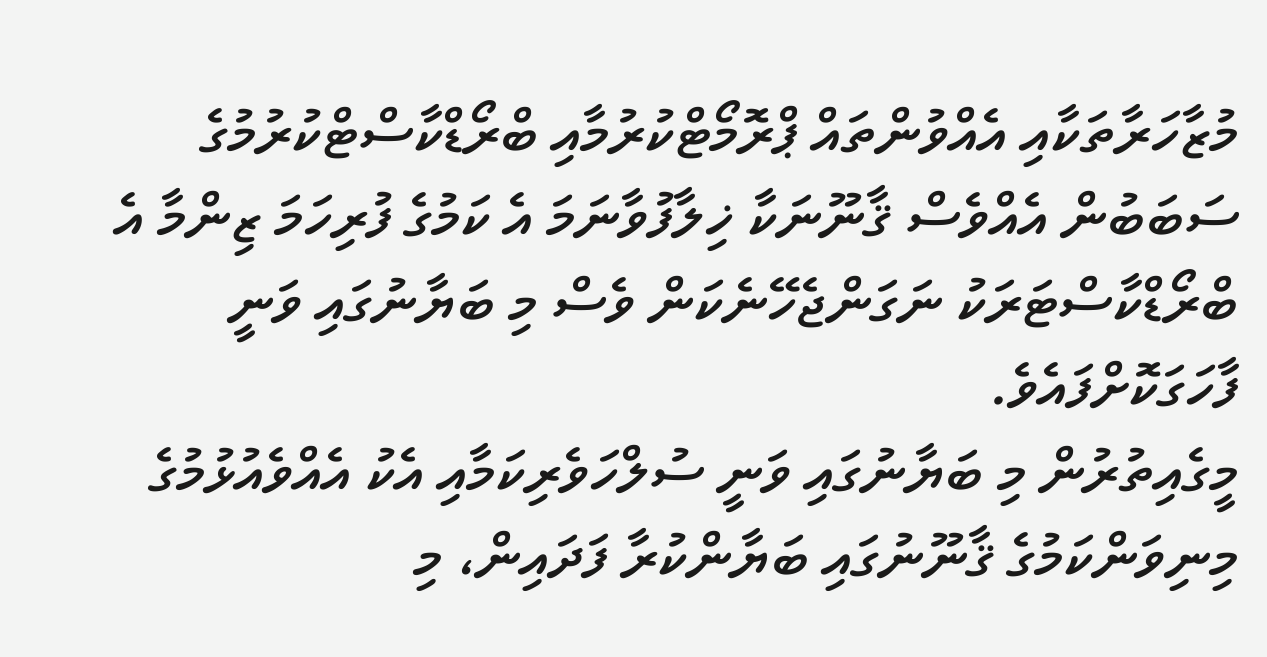މުޒާހަރާތަކާއި އެއްވުންތައް ޕްރޮމޯޓްކުރުމާއި ބްރޯޑްކާސްޓްކުރުމުގެ ސަބަބުން އެއްވެސް ޤާނޫނަކާ ޚިލާފުވާނަމަ އެ ކަމުގެ ފުރިހަމަ ޒިންމާ އެ ބްރޯޑްކާސްޓަރަކު ނަގަންޖެހޭނެކަން ވެސް މި ބަޔާނުގައި ވަނީ ފާހަގަކޮށްފައެވެ.
މީގެއިތުރުން މި ބަޔާނުގައި ވަނީ ސުލްހަވެރިކަމާއި އެކު އެއްވެއުޅުމުގެ މިނިވަންކަމުގެ ޤާނޫނުގައި ބަޔާންކުރާ ފަދައިން، މި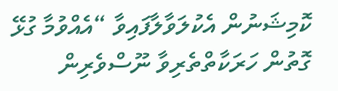ކޮމިޝަނުން އެކުލަވާލާފައިވާ “އެއްވުމާ ގުޅޭ ގޮތުން ހަރަކާތްތެރިވާ ނޫސްވެރިން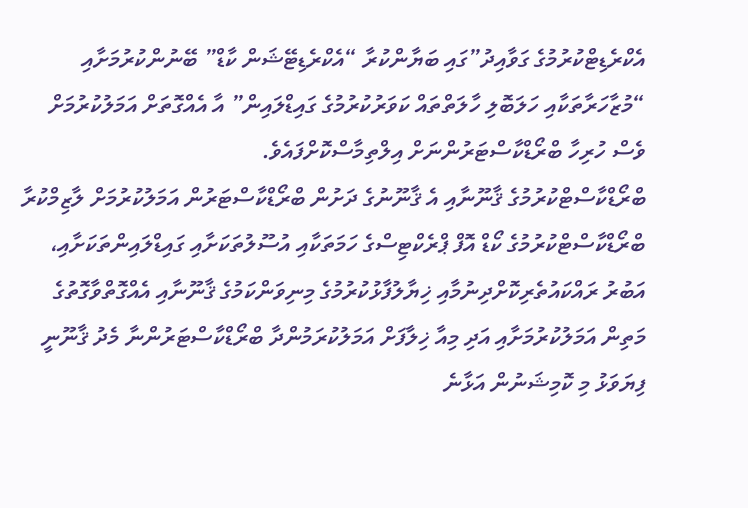އެކްރެޑިޓްކުރުމުގެ ގަވާއިދު”ގައި ބަޔާންކުރާ “އެކްރެޑިޓޭޝަން ކާޑް” ބޭނުންކުރުމަށާއި “މުޒާހަރާތަކާއި ހަލަބޮލި ހާލަތްތައް ކަވަރުކުރުމުގެ ގައިޑްލައިން” އާ އެއްގޮތަށް އަމަލުކުރުމަށް ވެސް ހުރިހާ ބްރޯޑްކާސްޓަރުންނަށް އިލްތިމާސްކޮށްފައެވެ.
ބްރޯޑްކާސްޓްކުރުމުގެ ޤާނޫނާއި އެ ޤާނޫނުގެ ދަށުން ބްރޯޑްކާސްޓަރުން އަމަލުކުރުމަށް ލާޒިމްކުރާ ބްރޯޑްކާސްޓްކުރުމުގެ ކޯޑް އޮފް ޕްރެކްޓިސްގެ ހަމަތަކާއި އުސޫލުތަކަށާއި ގައިޑްލައިންތަކަށާއި، އަބުރު ރައްކައުތެރިކޮށްދިނުމާއި ޚިޔާލުފާޅުކުރުމުގެ މިނިވަންކަމުގެ ޤާނޫނާއި އެއްގޮތްވާގޮތުގެ މަތިން އަމަލުކުރުމަށާއި އަދި މިއާ ޚިލާފަށް އަމަލުކުރަމުންދާ ބްރޯޑްކާސްޓަރުންނާ މެދު ޤާނޫނީ ފިޔަވަޅު މި ކޮމިޝަނުން އަޅާނެ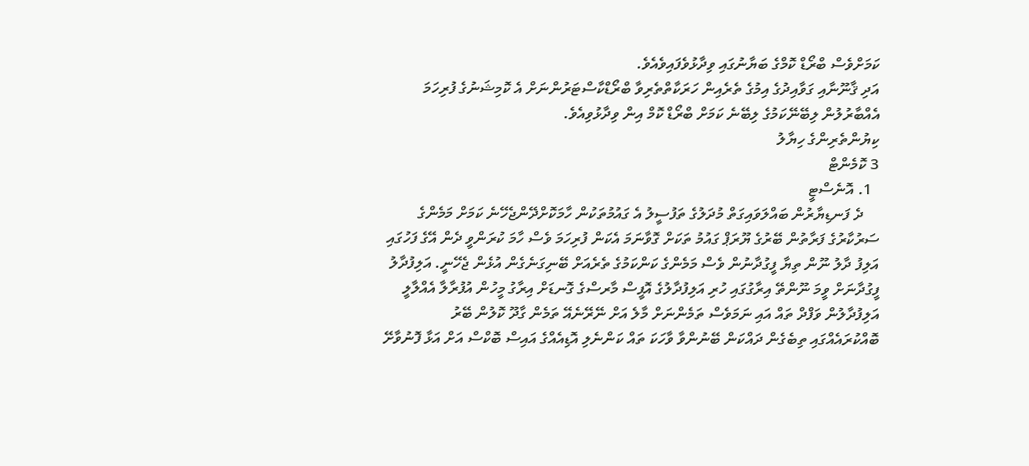ކަމަށްވެސް ބްރޯޑް ކޮމްގެ ބަޔާނުގައި ވިދާޅުވެފައިވެއެވެ.
އަދި ޤާނޫނާއި ގަވާއިދުގެ އިމުގެ ތެރެއިން ހަރަކާތްތެރިވާ ބްރޯޑްކާސްޓަރުންނަށް އެ ކޮމިޝަނުގެ ފުރިހަމަ އެއްބާރުލުން ލިބޭނޭކަމުގެ ލިބޭނެ ކަމަށް ބްރޯޑް ކޮމް އިން ވިދާޅުވިއެވެ.
ކިޔުންތެރިންގެ ހިޔާލު
3 ކޮމެންޓް
  1. އޮނެސްޓީ
    ދެ ފަނޑިޔާރުން ބައްލަވައިގަތް މުދަލުގެ ތަފުސީލު އެ ގައުމުތަކުން ހާމަކޮށްދޭންޖެހޭނެ ކަމަށް މަމެންގެ ސަރުކާރުގެ ފަރާތުން ބޭރުގެ ޔޫރަޕް ގައުމު ތަކަށް ގޮވާނަމަ އެކަން ފުރިހަމަ ވެސް ހާމަ ކުރަންވީ ދެން އޭގެ ފަހުގައި އަލިފު ދާލު ނޫން ތިޔާ ފީގުދާނުން ވެސް މަމެންގެ ކަންކަމުގެ ތެރެއަށް ބޭނިގަނެގެން އުޅެން ޖެހޭނީ. އަލިފުދާލު ފީގުދާނަށް ވީމަ ނޫންތޭ އިރާގުގައި ހުރި އަލިފުދާލުގެ އޮފީސް މާރސްގެ ގޮނޑަށް އިރާގު މީހުން އުފުރާލާ އެއްލާލީ އަލިފުދާލުން ވަފްދް ތައް އައި ނަމަވެސް ތަމެންނަށް މާލެ އަށް ނޭރޭނެއޭ ތަމެން ގާދޫ ކޮލުން ބޭރު ބޮއްކުރައެއްގައި ތިބެގެން ދައްކަން ބޭނުންވާ ވާހަކަ ތައް ކަންނެލި އޮޑިއެއްގެ އައިސް ބޮކްސް އަށް އަޅާ ފޮނުވާށޭ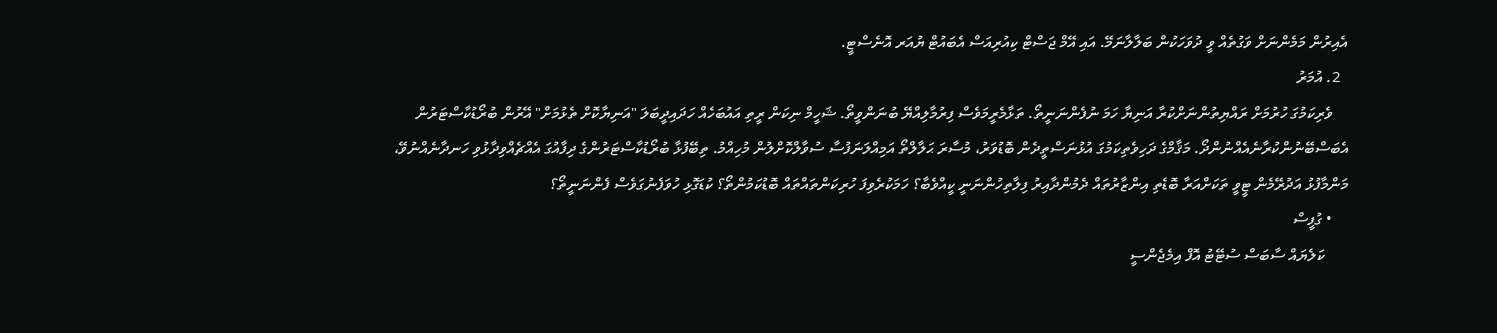އެއިރުން މަމެންނަށް ވަގުތެއް ވީ ދުވަހަކުން ބަލާލާނަމޭ. އައި އޭމް ޖަސްޓް ކިއުރިއަސް އެބައުޓް ޔުއަރ އޮނެސްޓީ.
  2. އުމަރު
    ވެރިކަމުގަ ހުރުމަށް ރައްޔިތުންނަށްކުރާ އަނިޔާ ހަމަ ނުފެންނަނީތޯ. ތަޅާމެރީމަވެސް ފިރުމާލިއްޔޭ ބުނަންވީތޯ. ޝަހީމް ނިކަން ރީތި އައުބަހެއް ހަދައިދީބަލަ "އަނިޔާކޮށް ތެޅުމަށް" އޭރުން ބުރޯޑުކާސްޓަރުން އެބަސްބޭނުންކުރާނެއެއްނުންދޯ. މަޤާމްގެ ދަހިވެތިކަމުގަ އުޅުނަސްތީދެން ބޮޑުވަރު، މުސާރަ ޙަލާލްތޯ އަމިއްލަނަފުސާ ސުވާލްކޮށްލުން މުހިއްމު. ތިބޭފުޅާ ބުރޯޑުކާސްޓަރުންގެ ދިފާއުގަ އެއްޗެއްވިދާޅުވި ހަނދާނެއްނުވޭ، މަންމާފުޅު އަދުރޭމެން ޓީވީ ތަކަށްއަރާ ބޮޑެތި އިންޒާރުތައް ދެމުންދާއިރު ފިލާތިހުންނަނީ ކީއްވެބާ؟ ހަމަކުރެވިފަ ހުރިކަންތައްތައް ބޮޑުކަމުންތޯ؟ ކުޑަގޮޅި ހުވަފެނުގަވެސް ފެންނަނީތޯ؟
    • ގުފީސް
      ކަލެޔައް ސާބަސް ސުޓޭޓު އޮފް އިމެޖެންސީ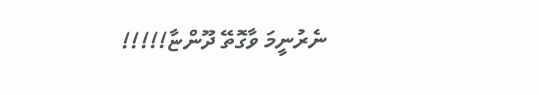ނެރުނީމަ ވާގޮތޭ ދޫންޏާ!!!!!